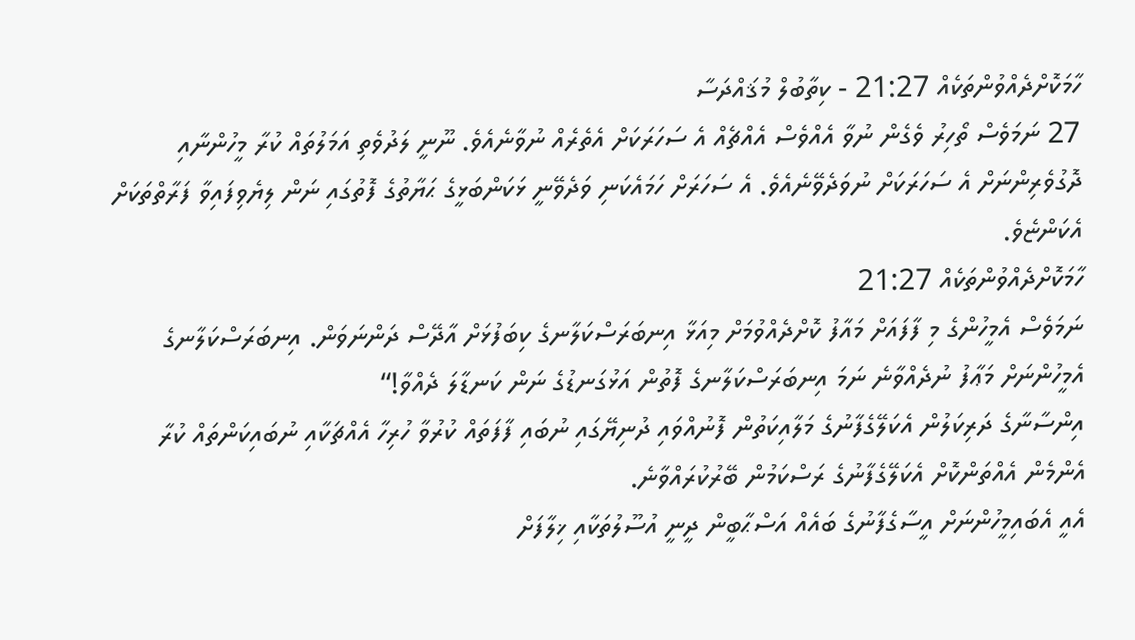ހާމަކޮށްދެއްވުންތަކެއް 21:27 - ކިތާބުލް މުޤައްދަސާ
27 ނަމަވެސް ތޯހިރު ވެގެން ނުވާ އެއްވެސް އެއްޗެއް އެ ސަހަރަކަށް އެތެރެއް ނުވާނެއެވެ. ނޫނީ ލަދުވެތި އަމަލުތައް ކުރާ މީހުންނާއި ދޮގުވެރިންނަށް އެ ސަހަރަކަށް ނުވަދެވޭނެއެވެ. އެ ސަހަރަށް ހަމައެކަނި ވަދެވޭނީ ޅަކަންބަޅީގެ ޙަޔާތުގެ ފޮތުގައި ނަން ލިޔެވިފައިވާ ފަރާތްތަކަށް އެކަންޏެވެ.
ހާމަކޮށްދެއްވުންތަކެއް 21:27
ނަމަވެސް އެމީހުންގެ މި ފާފައަށް މައާފު ކޮށްދެއްވުމަށް މިއަޅާ އިނބަރަސްކަލާނގެ ކިބަފުޅަށް އާދޭސް ދަންނަވަން. އިނބަރަސްކަލާނގެ އެމީހުންނަށް މަޢާފު ނުދެއްވާނެ ނަމަ އިނބަރަސްކަލާނގެ ފޮތުން އަޅުގަނޑުގެ ނަން ކަނޑާލަ ދެއްވާ!“
އިންސާނާގެ ދަރިކަލުން އެކަލޭގެފާނުގެ މަލާއިކަތުން ފޮނުއްވައި ދުނިޔޭގައި ނުބައި ފާފަތައް ކުރުވާ ހުރިހާ އެއްޗަކާއި ނުބައިކަންތައް ކުރާ އެންމެން އެއްތަންކޮށް އެކަލޭގެފާނުގެ ރަސްކަމުން ބޭރުކުރައްވާނެ.
އެއީ އެބައިމީހުންނަށް އީސާގެފާނުގެ ބައެއް އަސްޙާބީން ދީނީ އުސޫލުތަކާއި ޚިލާފަށް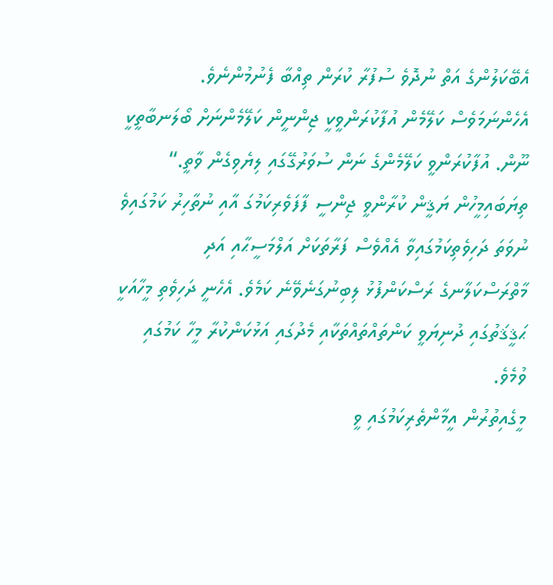އެބޭކަލުންގެ އަތް ނުދޮވެ ސުފުރާ ކުރަން ތިއްބާ ފެނުމުންނެވެ.
އެހެންނަމަވެސް ކަލޭމެން އުފާކުރަންވީކީ ޖިންނީން ކަލޭމެންނަށް ބޯލަނބާތީކީ ނޫން. އުފާކުރަންވީ ކަލޭމެންގެ ނަން ސުވަރުގޭގައި ލިޔެވިގެން ވާތީ.“
ތިޔަބައިމީހުން ޔަޤީން ކުރާންވީ ޖިންސީ ފާފަވެރިކަމުގަ އާއި ނުތާހިރު ކަމުގައިވެ ނުވަތަ ދަހިވެތިކަމުގައިވާ އެއްވެސް ފަރާތަކަށް އަލްމަސީޙާއި އަދި މާތްރަސްކަލާނގެ ރަސްކަންފުޅު ލިބިނުގަނެވޭނެ ކަމެވެ. އެހެނީ ދަހިވެތި މީހާއަކީ ޙަޤީޤަތުގައި ދުނިޔަވީ ކަންތައްތައްތަކާއި މެދުގައި އަޅުކަންކުރާ މީހާ ކަމުގައި ވުމެވެ.
މީގެއިތުރުން އީމާންތެރިކަމުގައި ވީ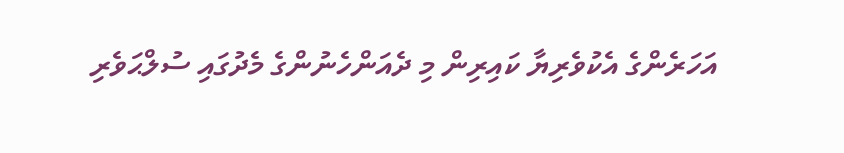އަހަރެންގެ އެކުވެރިޔާ ކައިރިން މި ދެއަންހެނުންގެ މެދުގައި ސުލްޙަވެރި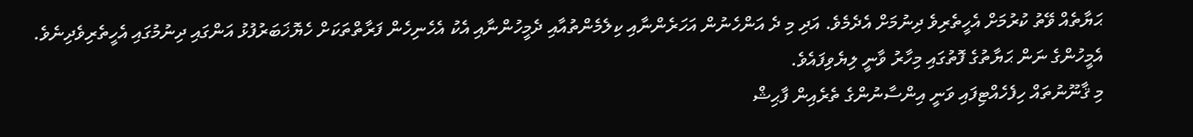ޙަޔާތެއް ވޭތު ކުރުމަށް އެހީތެރިވެ ދިނުމަށް އެދެމެވެ. އަދި މި ދެ އަންހެނުން އަހަރެންނާއި ކިލެމެންތުއާއި ދެމީހުންނާއި އެކު އެހެނިހެން ފަރާތްތަކަށް ހެޔޮޚަބަރުފުޅު އަންގައި ދިނުމުގައި އެހީތެރިވެދިނެވެ. އެމީހުންގެ ނަން ޙަޔާތުގެ ފޮތުގައި މިހާރު ވާނީ ލިޔެވިފައެވެ.
މި ޤާނޫނުތައް ހިފެހެއްޓިފައި ވަނީ އިންސާނުންގެ ތެރެއިން ފާޙިޝް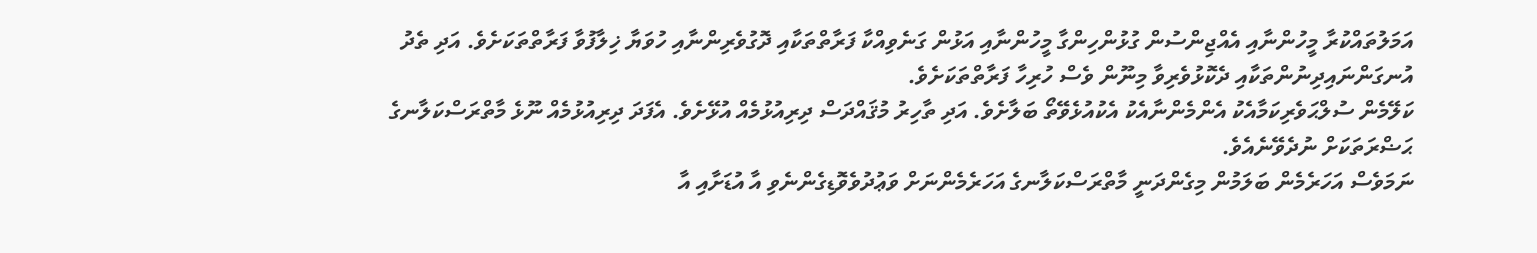އަމަލުތައްކުރާ މީހުންނާއި އެއްޖިންސުން ގުޅުންހިންގާ މީހުންނާއި އަޅުން ގަނެވިއްކާ ފަރާތްތަކާއި ދޮގުވެރިންނާއި ހުވަޔާ ޚިލާފުވާ ފަރާތްތަކަށެވެ. އަދި ތެދު އުނގަންނައިދިނުންތަކާއި ދެކޮޅުވެރިވާ މިނޫން ވެސް ހުރިހާ ފަރާތްތަކަށެވެ.
ކަލޭމެން ސުލްޙަވެރިކަމާއެކު އެންމެންނާއެކު އެކުއުޅެވޭތޯ ބަލާށެވެ. އަދި ތާހިރު މުޤައްދަސް ދިރިއުޅުމެއް އުޅޭށެވެ. އެފަދަ ދިރިއުޅުމެއް ނޫޅެ މާތްރަސްކަލާނގެ ޙަޟްރަތަކަށް ނުދެވޭނެއެވެ.
ނަމަވެސް އަހަރެމެން ބަލަމުން މިގެންދަނީ މާތްރަސްކަލާނގެ އަހަރެމެންނަށް ވަޢުދުވެވޮޑިގެންނެވި އާ އުޑަށާއި އާ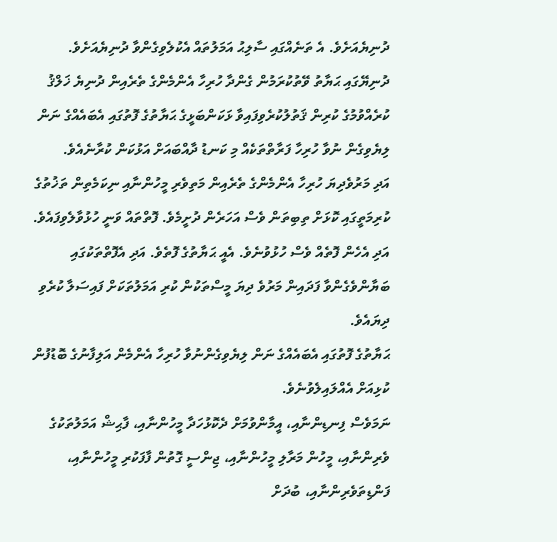ދުނިޔެއަށެވެ. އެ ތަނެއްގައި ސާލިޙު އަމަލުތައް އެކުލެވިގެންވާ ދުނިޔެއަށެވެ.
ދުނިޔޭގައި ޙަޔާތު ވޭތުކުރަމުން ގެންދާ ހުރިހާ އެންމެންގެ ތެރެއިން ދުނިޔެ ޚަލްޤު ކުރެއްވުމުގެ ކުރިން ޤަތުލުކުރެވިފައިވާ ޅަކަންބަޅީގެ ޙަޔާތުގެ ފޮތުގައި އެބައެއްގެ ނަން ލިޔެވިގެން ނުވާ ހުރިހާ ފަރާތްތަކެއް މި ކަނޑު ދާއްބައަށް އަޅުކަން ކުރާނެއެވެ.
އަދި މަރުވެދިޔަ ހުރިހާ އެންމެންގެ ތެރެއިން މަތިވެރި މީހުންނާއި ނިކަމެތިން ތަޚުތުގެ ކުރިމަތީގައި ކޮޅަށް ތިބިތަން ވެސް އަހަރެން ދުށީމެވެ. ފޮތްތައް ވަނީ ހުޅުވާލެވިފައެވެ. އަދި އެހެން ފޮތެއް ވެސް ހުޅުވުނެވެ. އެއީ ޙަޔާތުގެ ފޮތެވެ. އަދި އެފޮތްތަކުގައި ބަޔާންވެގެންވާ ފަދައިން މަރުވެ ދިޔަ މީސްތަކުން ކުރި އަމަލުތަކަށް ފައިސަލާ ކުރެވި ދިޔައެވެ.
ޙަޔާތުގެ ފޮތުގައި އެބައެއްގެ ނަން ލިޔެވިގެންނުވާ ހުރިހާ އެންމެން އަލިފާނުގެ ބޮޑުފުން ކުޅިއަށް އެއްލައިލެވުނެވެ.
ނަމަވެސް ފިނޑިންނާއި، އީމާންވުމަށް ދެކޮޅުހަދާ މީހުންނާއި، ފާޙިޝް އަމަލުތަކުގެ ވެރިންނާއި، މީހުން މަރާލި މީހުންނާއި، ޖިންސީ ގޮތުން ފާފަކުރި މީހުންނާއި، ފަންޑިތަވެރިންނާއި، ބުދަށް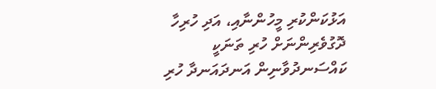އަޅުކަންކުރި މީހުންނާއި، އަދި ހުރިހާ ދޮގުވެރިންނަށް ހުރި ތަނަކީ ކައްސަނދުވާނިން އަނދައަނދާ ހުރި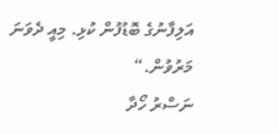އަލިފާނުގެ ބޮޑުފުން ކުޅި. މިއީ ދެވަނަ މަރުވުން.“
ނަސްރު ހޯދާ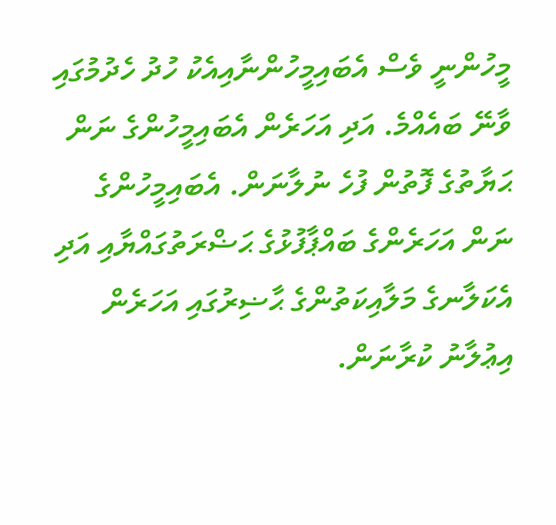މީހުންނީ ވެސް އެބައިމީހުންނާއިއެކު ހުދު ހެދުމުގައި ވާނޭ ބައެއްމެ. އަދި އަހަރެން އެބައިމީހުންގެ ނަން ޙަޔާތުގެ ފޮތުން ފުހެ ނުލާނަން. އެބައިމީހުންގެ ނަން އަހަރެންގެ ބައްޕާފުޅުގެ ޙަޟްރަތުގައްޔާއި އަދި އެކަލާނގެ މަލާއިކަތުންގެ ޙާޟިރުގައި އަހަރެން އިޢުލާނު ކުރާނަން.